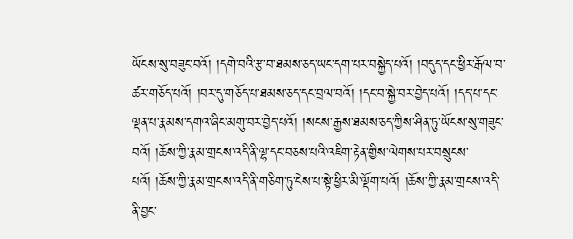ཡོངས་སུ་བཟུང་བའོ། །དགེ་བའི་རྩ་བ་ཐམས་ཅད་ཡང་དག་པར་བསྐྱེད་པའོ། །བདུད་དང་ཕྱིར་རྒོལ་བ་ཚར་གཅོད་པའོ། །བར་དུ་གཅོད་པ་ཐམས་ཅད་དང་བྲལ་བའོ། །དང་བ་སྐྱེ་བར་བྱེད་པའོ། །དད་པ་དང་ལྡན་པ་རྣམས་དགའ་ཞིང་མགུ་བར་བྱེད་པའོ། །སངས་རྒྱས་ཐམས་ཅད་ཀྱིས་ཤིན་ཏུ་ཡོངས་སུ་གཟུང་བའོ། །ཆོས་ཀྱི་རྣམ་གྲངས་འདི་ནི་ལྷ་དང་བཅས་པའི་འཇིག་རྟེན་གྱིས་ལེགས་པར་བསྲུངས་པའོ། །ཆོས་ཀྱི་རྣམ་གྲངས་འདི་ནི་གཅིག་ཏུ་ངེས་པ་སྟེ་ཕྱིར་མི་ལྡོག་པའོ། །ཆོས་ཀྱི་རྣམ་གྲངས་འདི་ནི་བྱང་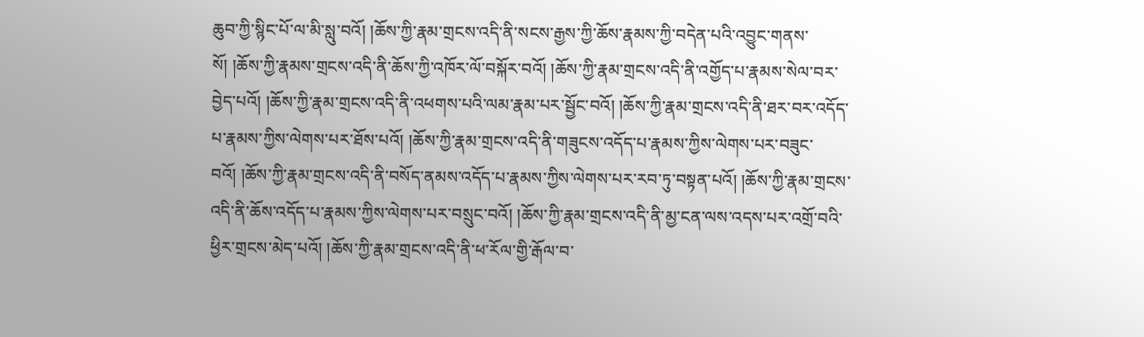ཆུབ་ཀྱི་སྙིང་པོ་ལ་མི་སླུ་བའོ། །ཆོས་ཀྱི་རྣམ་གྲངས་འདི་ནི་སངས་རྒྱས་ཀྱི་ཆོས་རྣམས་ཀྱི་བདེན་པའི་འབྱུང་གནས་སོ། །ཆོས་ཀྱི་རྣམས་གྲངས་འདི་ནི་ཆོས་ཀྱི་འཁོར་ལོ་བསྐོར་བའོ། །ཆོས་ཀྱི་རྣམ་གྲངས་འདི་ནི་འགྱོད་པ་རྣམས་སེལ་བར་བྱེད་པའོ། །ཆོས་ཀྱི་རྣམ་གྲངས་འདི་ནི་འཕགས་པའི་ལམ་རྣམ་པར་སྦྱོང་བའོ། །ཆོས་ཀྱི་རྣམ་གྲངས་འདི་ནི་ཐར་བར་འདོད་པ་རྣམས་ཀྱིས་ལེགས་པར་ཐོས་པའོ། །ཆོས་ཀྱི་རྣམ་གྲངས་འདི་ནི་གཟུངས་འདོད་པ་རྣམས་ཀྱིས་ལེགས་པར་བཟུང་བའོ། །ཆོས་ཀྱི་རྣམ་གྲངས་འདི་ནི་བསོད་ནམས་འདོད་པ་རྣམས་ཀྱིས་ལེགས་པར་རབ་ཏུ་བསྟན་པའོ། །ཆོས་ཀྱི་རྣམ་གྲངས་འདི་ནི་ཆོས་འདོད་པ་རྣམས་ཀྱིས་ལེགས་པར་བསྲུང་བའོ། །ཆོས་ཀྱི་རྣམ་གྲངས་འདི་ནི་མྱ་ངན་ལས་འདས་པར་འགྲོ་བའི་ཕྱིར་གྲངས་མེད་པའོ། །ཆོས་ཀྱི་རྣམ་གྲངས་འདི་ནི་ཕ་རོལ་གྱི་རྒོལ་བ་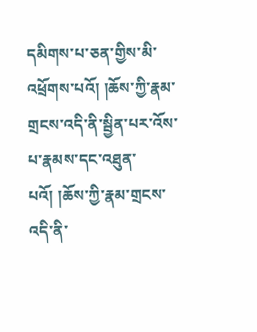དམིགས་པ་ཅན་གྱིས་མི་འཕྲོགས་པའོ། །ཆོས་ཀྱི་རྣམ་གྲངས་འདི་ནི་སྦྱིན་པར་འོས་པ་རྣམས་དང་འཐུན་པའོ། །ཆོས་ཀྱི་རྣམ་གྲངས་འདི་ནི་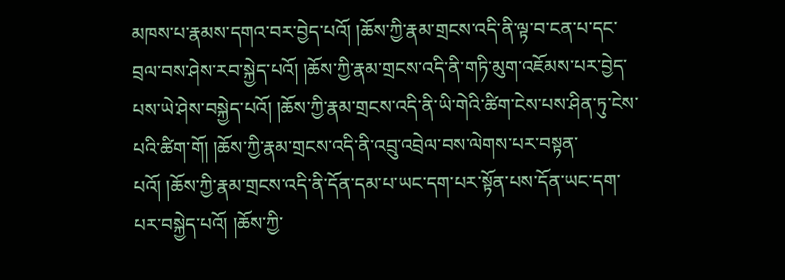མཁས་པ་རྣམས་དགའ་བར་བྱེད་པའོ། །ཆོས་ཀྱི་རྣམ་གྲངས་འདི་ནི་ལྟ་བ་ངན་པ་དང་བྲལ་བས་ཤེས་རབ་སྐྱེད་པའོ། །ཆོས་ཀྱི་རྣམ་གྲངས་འདི་ནི་གཏི་མུག་འཇོམས་པར་བྱེད་པས་ཡེ་ཤེས་བསྐྱེད་པའོ། །ཆོས་ཀྱི་རྣམ་གྲངས་འདི་ནི་ཡི་གེའི་ཚིག་ངེས་པས་ཤིན་ཏུ་ངེས་པའི་ཚིག་གོ། །ཆོས་ཀྱི་རྣམ་གྲངས་འདི་ནི་འབྲུ་འབྲེལ་བས་ལེགས་པར་བསྟན་པའོ། །ཆོས་ཀྱི་རྣམ་གྲངས་འདི་ནི་དོན་དམ་པ་ཡང་དག་པར་སྟོན་པས་དོན་ཡང་དག་པར་བསྐྱེད་པའོ། །ཆོས་ཀྱི་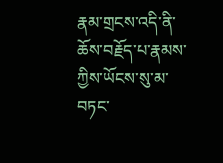རྣམ་གྲངས་འདི་ནི་ཆོས་བརྗོད་པ་རྣམས་ཀྱིས་ཡོངས་སུ་མ་བཏང་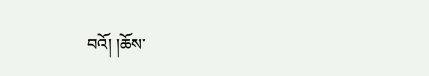བའོ། །ཆོས་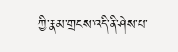ཀྱི་རྣམ་གྲངས་འདི་ནི་ཤེས་པ་